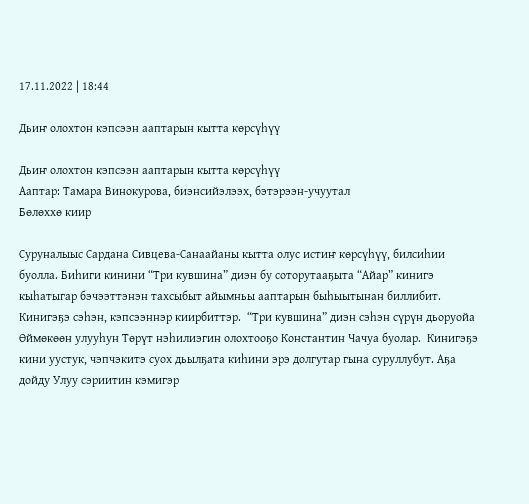17.11.2022 | 18:44

Дьиҥ олохтон кэпсээн ааптарын кытта көрсүһүү

Дьиҥ олохтон кэпсээн ааптарын кытта көрсүһүү
Ааптар: Тамара Винокурова, биэнсийэлээх, бэтэрээн-учуутал
Бөлөххө киир

Суруналыыс Сардана Сивцева-Санаайаны кытта олус истиҥ көрсүһүү, билсиһии буолла. Биһиги кинини “Три кувшина” диэн бу соторутааҕыта “Айар” кинигэ кыһатыгар бэчээттэнэн тахсыбыт айымньы ааптарын быһыытынан биллибит.
Кинигэҕэ сэһэн, кэпсээннэр киирбиттэр.  “Три кувшина” диэн сэһэн сүрүн дьоруойа Өймөкөөн улууһун Төрүт нэһилиэгин олохтооҕо Константин Чачуа буолар.  Кинигэҕэ кини уустук, чэпчэкитэ суох дьылҕата киһини эрэ долгутар гына суруллубут. Аҕа дойду Улуу сэриитин кэмигэр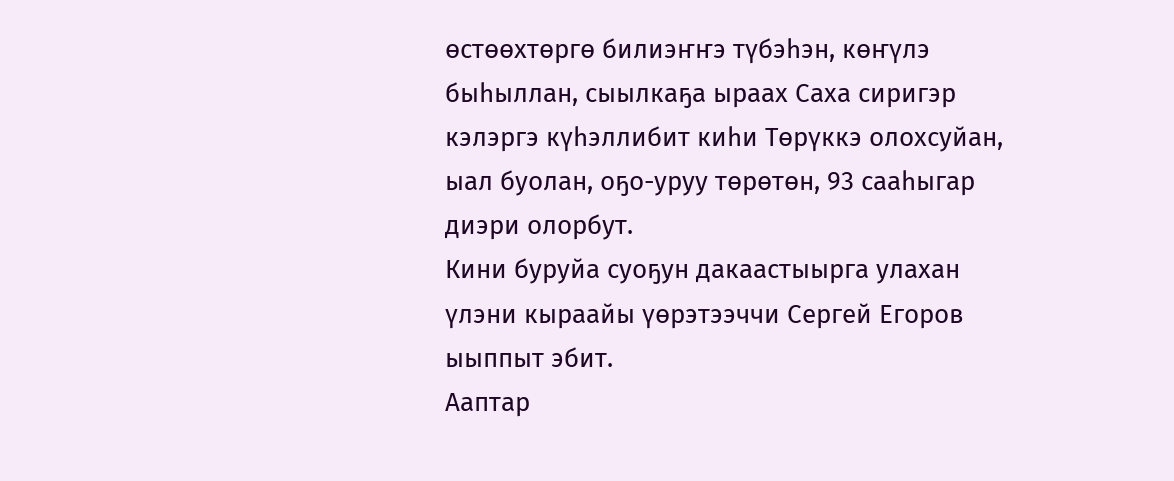өстөөхтөргө билиэҥҥэ түбэһэн, көҥүлэ быһыллан, сыылкаҕа ыраах Саха сиригэр кэлэргэ күһэллибит киһи Төрүккэ олохсуйан, ыал буолан, оҕо-уруу төрөтөн, 93 сааһыгар диэри олорбут.
Кини буруйа суоҕун дакаастыырга улахан үлэни кыраайы үөрэтээччи Сергей Егоров ыыппыт эбит.
Ааптар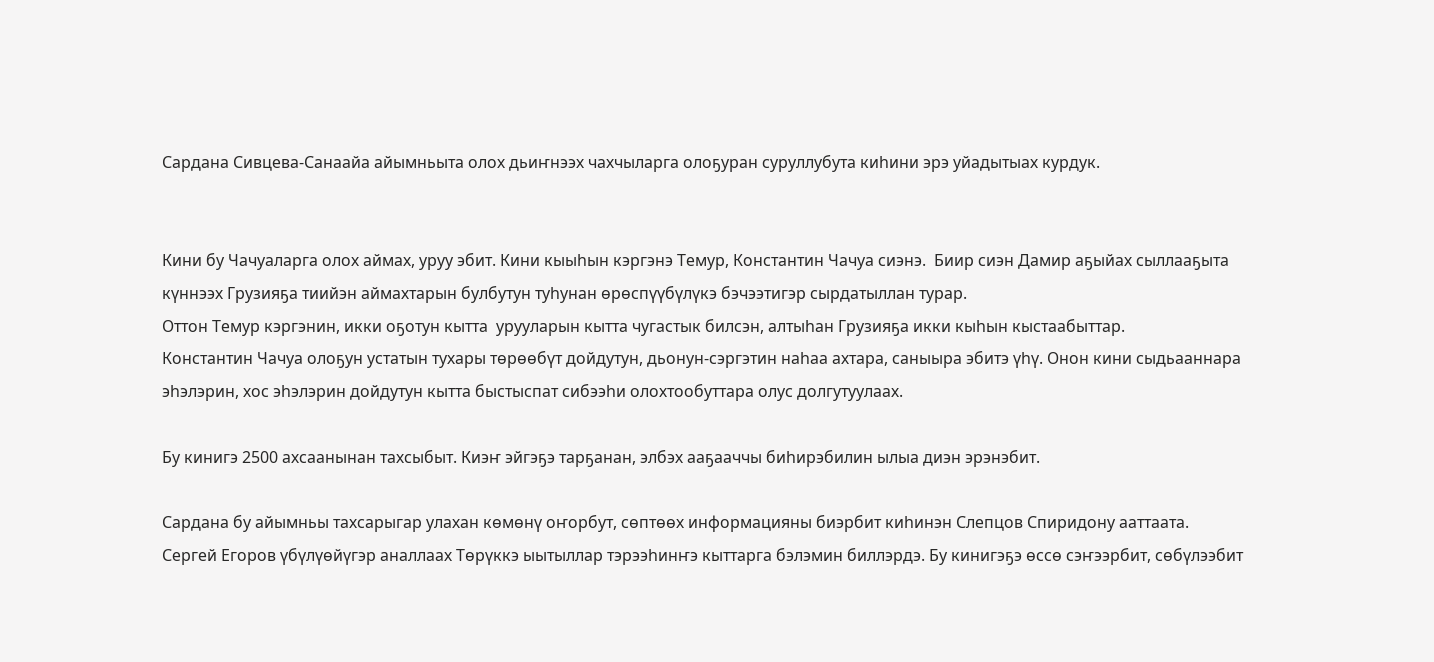Сардана Сивцева-Санаайа айымньыта олох дьиҥнээх чахчыларга олоҕуран суруллубута киһини эрэ уйадытыах курдук.


Кини бу Чачуаларга олох аймах, уруу эбит. Кини кыыһын кэргэнэ Темур, Константин Чачуа сиэнэ.  Биир сиэн Дамир аҕыйах сыллааҕыта күннээх Грузияҕа тиийэн аймахтарын булбутун туһунан өрөспүүбүлүкэ бэчээтигэр сырдатыллан турар.
Оттон Темур кэргэнин, икки оҕотун кытта  урууларын кытта чугастык билсэн, алтыһан Грузияҕа икки кыһын кыстаабыттар.
Константин Чачуа олоҕун устатын тухары төрөөбүт дойдутун, дьонун-сэргэтин наһаа ахтара, саныыра эбитэ үһү. Онон кини сыдьааннара эһэлэрин, хос эһэлэрин дойдутун кытта быстыспат сибээһи олохтообуттара олус долгутуулаах.

Бу кинигэ 2500 ахсаанынан тахсыбыт. Киэҥ эйгэҕэ тарҕанан, элбэх ааҕааччы биһирэбилин ылыа диэн эрэнэбит.

Сардана бу айымньы тахсарыгар улахан көмөнү оҥорбут, сөптөөх информацияны биэрбит киһинэн Слепцов Спиридону ааттаата.
Сергей Егоров үбүлүөйүгэр аналлаах Төрүккэ ыытыллар тэрээһинҥэ кыттарга бэлэмин биллэрдэ. Бу кинигэҕэ өссө сэҥээрбит, сөбүлээбит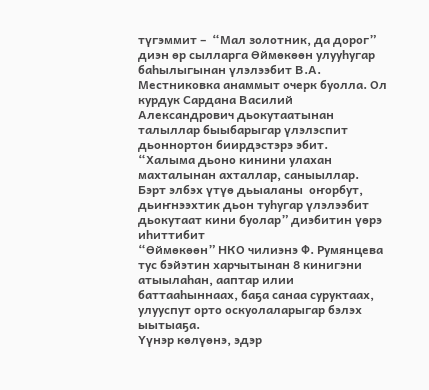түгэммит –  “Мал золотник, да дорог” диэн өр сылларга Өймөкөөн улууһугар баһылыгынан үлэлээбит В.А. Местниковка анаммыт очерк буолла. Ол курдук Сардана Василий Александрович дьокутаатынан талыллар быыбарыгар үлэлэспит дьоннортон биирдэстэрэ эбит.
“Халыма дьоно кинини улахан махталынан ахталлар, саныыллар. Бэрт элбэх үтүө дьыаланы  оҥорбут, дьиҥнээхтик дьон туһугар үлэлээбит дьокутаат кини буолар” диэбитин үөрэ иһиттибит
“Өймөкөөн” НКО чилиэнэ Ф. Румянцева тус бэйэтин харчытынан 8 кинигэни атыылаһан, ааптар илии баттааһыннаах, баҕа санаа суруктаах, улууспут орто оскуолаларыгар бэлэх ыытыаҕа.
Үүнэр көлүөнэ, эдэр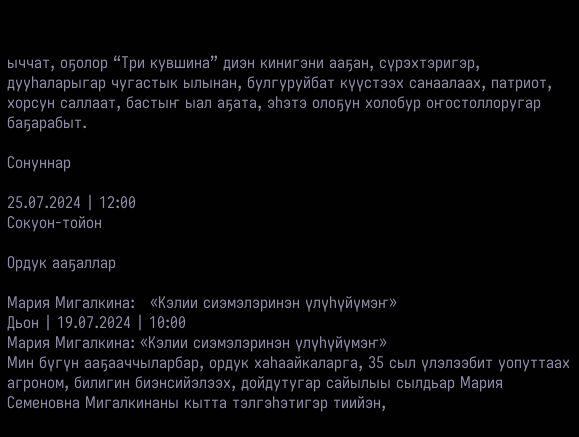ыччат, оҕолор “Три кувшина” диэн кинигэни ааҕан, сүрэхтэригэр, дууһаларыгар чугастык ылынан, булгуруйбат күүстээх санаалаах, патриот, хорсун саллаат, бастыҥ ыал аҕата, эһэтэ олоҕун холобур оҥостоллоругар баҕарабыт.

Сонуннар

25.07.2024 | 12:00
Сокуон-тойон

Ордук ааҕаллар

Мария Мигалкина:   «Кэлии сиэмэлэринэн үлүһүйүмэҥ»
Дьон | 19.07.2024 | 10:00
Мария Мигалкина: «Кэлии сиэмэлэринэн үлүһүйүмэҥ»
Мин бүгүн ааҕааччыларбар, ордук хаһаайкаларга, 35 сыл үлэлээбит уопуттаах агроном, билигин биэнсийэлээх, дойдутугар сайылыы сылдьар Мария Семеновна Мигалкинаны кытта тэлгэһэтигэр тиийэн,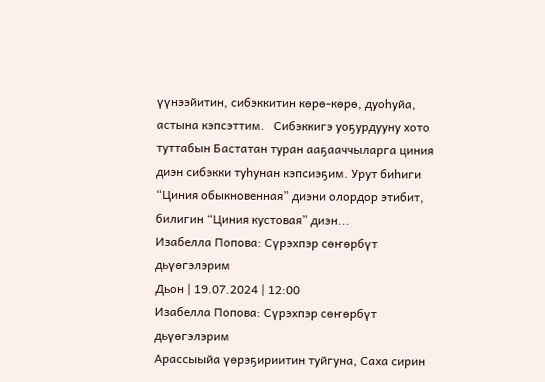үүнээйитин, сибэккитин көрө-көрө, дуоһуйа, астына кэпсэттим.   Сибэккигэ уоҕурдууну хото туттабын Бастатан туран ааҕааччыларга циния диэн сибэкки туһунан кэпсиэҕим. Урут биһиги “Циния обыкновенная” диэни олордор этибит, билигин “Циния кустовая” диэн...
Изабелла Попова: Сүрэхпэр сөҥөрбүт дьүөгэлэрим
Дьон | 19.07.2024 | 12:00
Изабелла Попова: Сүрэхпэр сөҥөрбүт дьүөгэлэрим
Арассыыйа үөрэҕириитин туйгуна, Саха сирин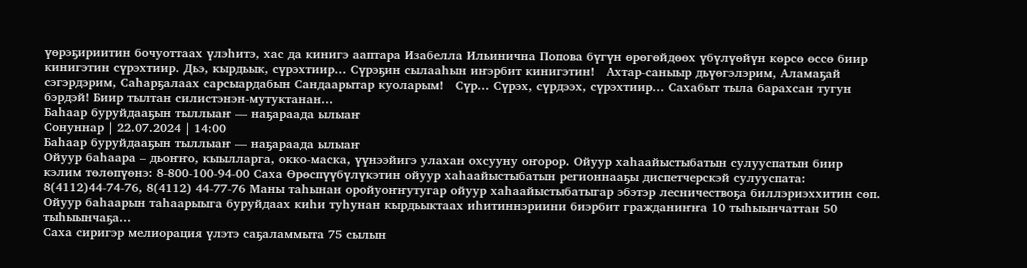үөрэҕириитин бочуоттаах үлэһитэ, хас да кинигэ ааптара Изабелла Ильинична Попова бүгүн өрөгөйдөөх үбүлүөйүн көрсө өссө биир кинигэтин сүрэхтиир. Дьэ, кырдьык, сүрэхтиир... Сүрэҕин сылааһын иҥэрбит кинигэтин!   Ахтар-саныыр дьүөгэлэрим, Аламаҕай сэгэрдэрим, Саһарҕалаах сарсыардабын Сандаарытар куоларым!   Сүр... Сүрэх, сүрдээх, сүрэхтиир... Сахабыт тыла барахсан тугун бэрдэй! Биир тылтан силистэнэн-мутуктанан...
Баһаар буруйдааҕын тыллыаҥ — наҕараада ылыаҥ
Сонуннар | 22.07.2024 | 14:00
Баһаар буруйдааҕын тыллыаҥ — наҕараада ылыаҥ
Ойуур баһаара – дьоҥҥо, кыылларга, окко-маска, үүнээйигэ улахан охсууну оҥорор. Ойуур хаһаайыстыбатын сулууспатын биир кэлим төлөпүөнэ: 8-800-100-94-00 Саха Өрөспүүбүлүкэтин ойуур хаһаайыстыбатын регионнааҕы диспетчерскэй сулууспата: 8(4112)44-74-76, 8(4112) 44-77-76 Маны таһынан оройуоҥҥутугар ойуур хаһаайыстыбатыгар эбэтэр лесничествоҕа биллэриэххитин сөп.  Ойуур баһаарын таһаарыыга буруйдаах киһи туһунан кырдьыктаах иһитиннэриини биэрбит гражданиҥҥа 10 тыһыынчаттан 50 тыһыынчаҕа...
Саха сиригэр мелиорация үлэтэ саҕаламмыта 75 сылын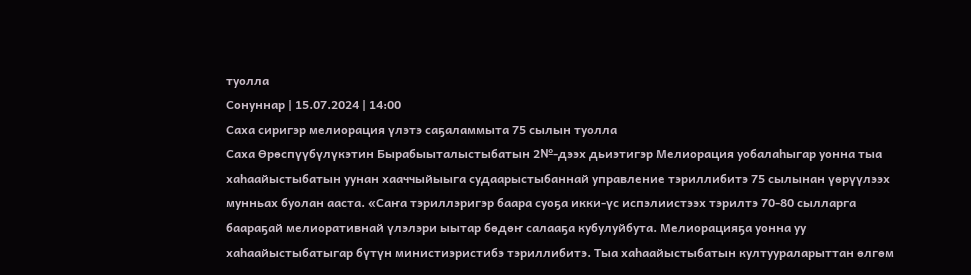туолла
Сонуннар | 15.07.2024 | 14:00
Саха сиригэр мелиорация үлэтэ саҕаламмыта 75 сылын туолла
Саха Өрөспүүбүлүкэтин Бырабыыталыстыбатын 2№-дээх дьиэтигэр Мелиорация уобалаһыгар уонна тыа хаһаайыстыбатын уунан хааччыйыыга судаарыстыбаннай управление тэриллибитэ 75 сылынан үөрүүлээх мунньах буолан ааста. «Саҥа тэриллэригэр баара суоҕа икки-үс испэлиистээх тэрилтэ 70-80 сылларга баараҕай мелиоративнай үлэлэри ыытар бөдөҥ салааҕа кубулуйбута. Мелиорацияҕа уонна уу хаһаайыстыбатыгар бүтүн министиэристибэ тэриллибитэ. Тыа хаһаайыстыбатын култуураларыттан өлгөм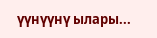үүнүүнү ылары...